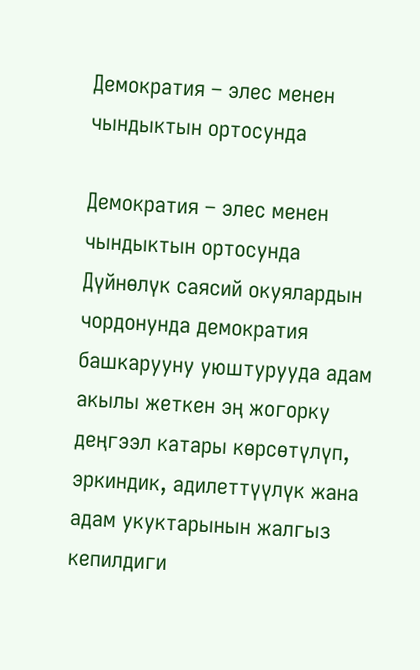Демократия – элес менен чындыктын ортосунда

Демократия – элес менен чындыктын ортосунда
Дүйнөлүк саясий окуялардын чордонунда демократия башкарууну уюштурууда адам акылы жеткен эң жогорку деңгээл катары көрсөтүлүп, эркиндик, адилеттүүлүк жана адам укуктарынын жалгыз кепилдиги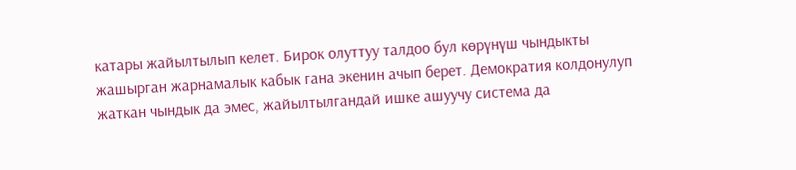катары жайылтылып келет. Бирок олуттуу талдоо бул көрүнүш чындыкты жашырган жарнамалык кабык гана экенин ачып берет. Демократия колдонулуп жаткан чындык да эмес, жайылтылгандай ишке ашуучу система да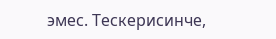эмес. Тескерисинче,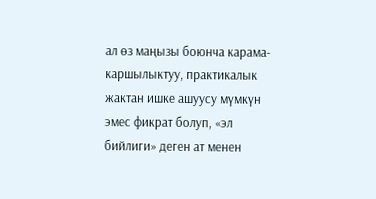ал өз маңызы боюнча карама-каршылыктуу, практикалык жактан ишке ашуусу мүмкүн эмес фикрат болуп, «эл бийлиги» деген ат менен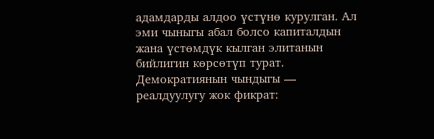адамдарды алдоо үстүнө курулган. Ал эми чыныгы абал болсо капиталдын жана үстөмдүк кылган элитанын бийлигин көрсөтүп турат.
Демократиянын чындыгы — реалдуулугу жок фикрат: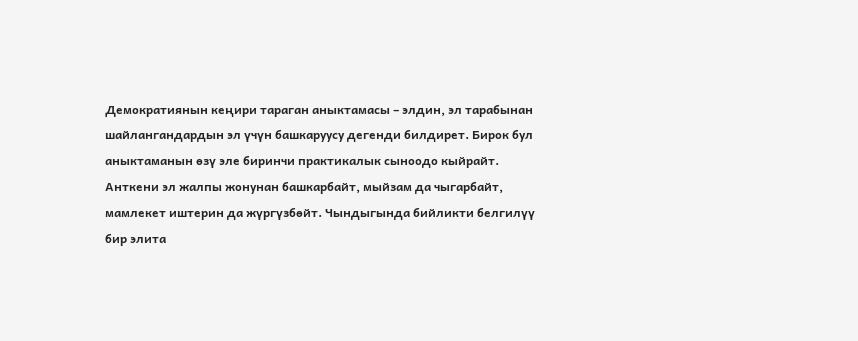Демократиянын кеңири тараган аныктамасы – элдин, эл тарабынан шайлангандардын эл үчүн башкаруусу дегенди билдирет. Бирок бул аныктаманын өзү эле биринчи практикалык сыноодо кыйрайт. Анткени эл жалпы жонунан башкарбайт, мыйзам да чыгарбайт, мамлекет иштерин да жүргүзбөйт. Чындыгында бийликти белгилүү бир элита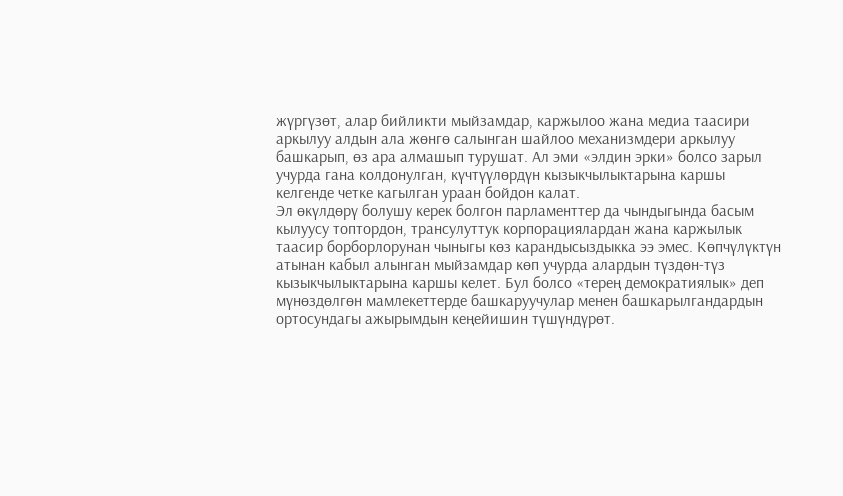жүргүзөт, алар бийликти мыйзамдар, каржылоо жана медиа таасири аркылуу алдын ала жөнгө салынган шайлоо механизмдери аркылуу башкарып, өз ара алмашып турушат. Ал эми «элдин эрки» болсо зарыл учурда гана колдонулган, күчтүүлөрдүн кызыкчылыктарына каршы келгенде четке кагылган ураан бойдон калат.
Эл өкүлдөрү болушу керек болгон парламенттер да чындыгында басым кылуусу топтордон, трансулуттук корпорациялардан жана каржылык таасир борборлорунан чыныгы көз карандысыздыкка ээ эмес. Көпчүлүктүн атынан кабыл алынган мыйзамдар көп учурда алардын түздөн-түз кызыкчылыктарына каршы келет. Бул болсо «терең демократиялык» деп мүнөздөлгөн мамлекеттерде башкаруучулар менен башкарылгандардын ортосундагы ажырымдын кеңейишин түшүндүрөт.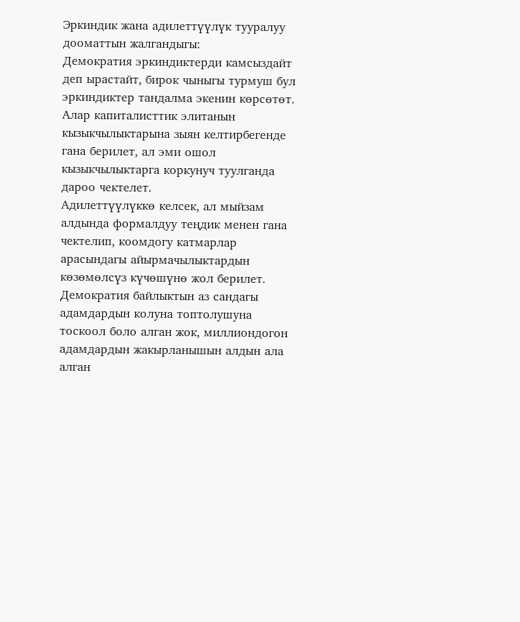Эркиндик жана адилеттүүлүк тууралуу дооматтын жалгандыгы:
Демократия эркиндиктерди камсыздайт деп ырастайт, бирок чыныгы турмуш бул эркиндиктер тандалма экенин көрсөтөт. Алар капиталисттик элитанын кызыкчылыктарына зыян келтирбегенде гана берилет, ал эми ошол кызыкчылыктарга коркунуч туулганда дароо чектелет.
Адилеттүүлүккө келсек, ал мыйзам алдында формалдуу теңдик менен гана чектелип, коомдогу катмарлар арасындагы айырмачылыктардын көзөмөлсүз күчөшүнө жол берилет. Демократия байлыктын аз сандагы адамдардын колуна топтолушуна тоскоол боло алган жок, миллиондогон адамдардын жакырланышын алдын ала алган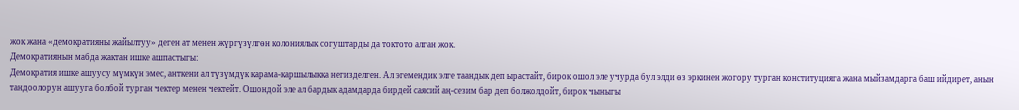жок жана «демократияны жайылтуу» деген ат менен жүргүзүлгөн колониялык согуштарды да токтото алган жок.
Демократиянын мабда жактан ишке ашпастыгы:
Демократия ишке ашуусу мүмкүн эмес, анткени ал түзүмдүк карама-каршылыкка негизделген. Ал эгемендик элге таандык деп ырастайт, бирок ошол эле учурда бул элди өз эркинен жогору турган конституцияга жана мыйзамдарга баш ийдирет, анын тандоолорун ашууга болбой турган чектер менен чектейт. Ошондой эле ал бардык адамдарда бирдей саясий аң-сезим бар деп болжолдойт, бирок чыныгы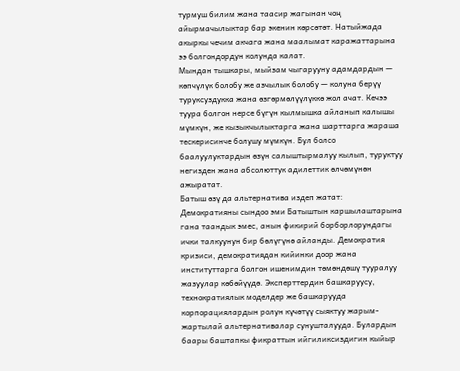турмуш билим жана таасир жагынан чоң айырмачылыктар бар экенин көрсөтөт. Натыйжада акыркы чечим акчага жана маалымат каражаттарына ээ болгондордун колунда калат.
Мындан тышкары, мыйзам чыгарууну адамдардын — көпчүлүк болобу же азчылык болобу — колуна берүү туруксуздукка жана өзгөрмөлүүлүккө жол ачат. Кечээ туура болгон нерсе бүгүн кылмышка айланып калышы мүмкүн, же кызыкчылыктарга жана шарттарга жараша тескерисинче болушу мүмкүн. Бул болсо баалуулуктардын өзүн салыштырмалуу кылып, туруктуу негизден жана абсолюттук адилеттик өлчөмүнөн ажыратат.
Батыш өзү да альтернатива издеп жатат:
Демократияны сындоо эми Батыштын каршылаштарына гана таандык эмес, анын фикирий борборлорундагы ички талкуунун бир бөлүгүнө айланды. Демократия кризиси, демократиядан кийинки доор жана институттарга болгон ишенимдин төмөндөшү тууралуу жазуулар көбөйүүдө. Эксперттердин башкаруусу, технократиялык моделдер же башкарууда корпорациялардын ролун күчөтүү сыяктуу жарым-жартылай альтернативалар сунушталууда. Булардын баары баштапкы фикраттын ийгиликсиздигин кыйыр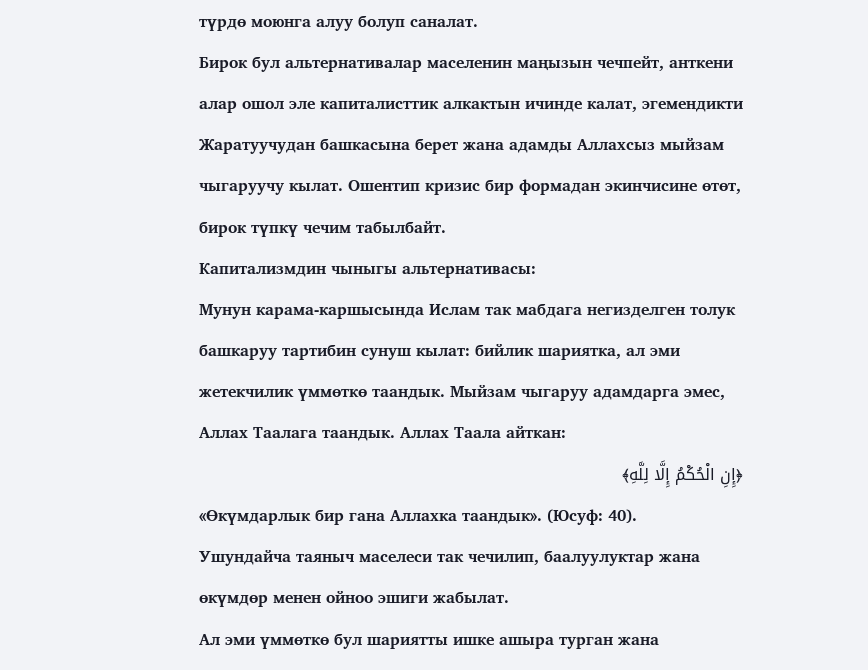түрдө моюнга алуу болуп саналат.
Бирок бул альтернативалар маселенин маңызын чечпейт, анткени алар ошол эле капиталисттик алкактын ичинде калат, эгемендикти Жаратуучудан башкасына берет жана адамды Аллахсыз мыйзам чыгаруучу кылат. Ошентип кризис бир формадан экинчисине өтөт, бирок түпкү чечим табылбайт.
Капитализмдин чыныгы альтернативасы:
Мунун карама-каршысында Ислам так мабдага негизделген толук башкаруу тартибин сунуш кылат: бийлик шариятка, ал эми жетекчилик үммөткө таандык. Мыйзам чыгаруу адамдарга эмес, Аллах Таалага таандык. Аллах Таала айткан:
﴿إِنِ الْحُكْمُ إِلَّا لِلَّهِ﴾
«Өкүмдарлык бир гана Аллахка таандык». (Юсуф: 40).
Ушундайча таяныч маселеси так чечилип, баалуулуктар жана өкүмдөр менен ойноо эшиги жабылат.
Ал эми үммөткө бул шариятты ишке ашыра турган жана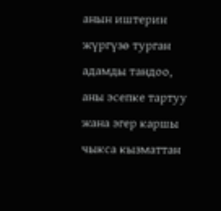анын иштерин жүргүзө турган адамды тандоо, аны эсепке тартуу жана эгер каршы чыкса кызматтан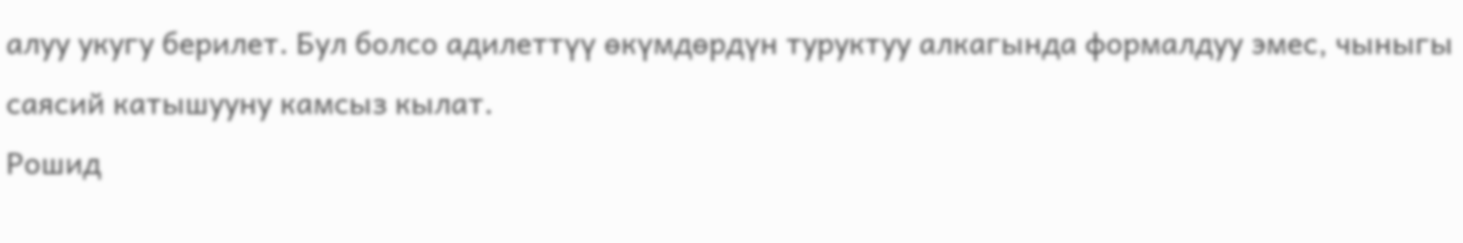алуу укугу берилет. Бул болсо адилеттүү өкүмдөрдүн туруктуу алкагында формалдуу эмес, чыныгы саясий катышууну камсыз кылат.
Рошид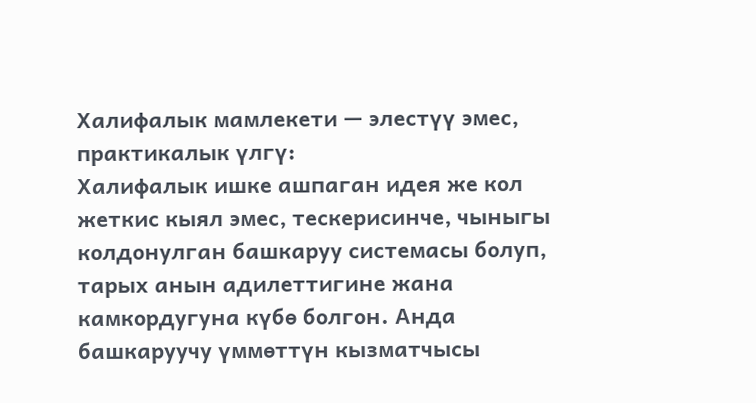Халифалык мамлекети — элестүү эмес, практикалык үлгү:
Халифалык ишке ашпаган идея же кол жеткис кыял эмес, тескерисинче, чыныгы колдонулган башкаруу системасы болуп, тарых анын адилеттигине жана камкордугуна күбө болгон. Анда башкаруучу үммөттүн кызматчысы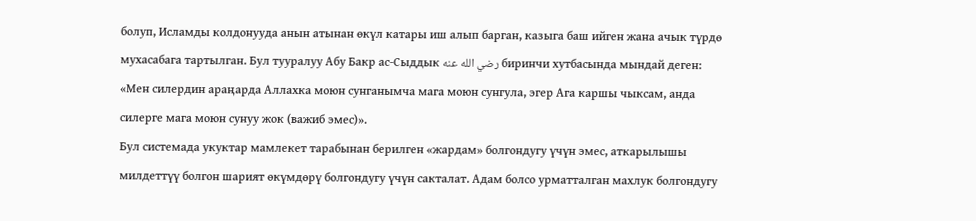болуп, Исламды колдонууда анын атынан өкүл катары иш алып барган, казыга баш ийген жана ачык түрдө мухасабага тартылган. Бул тууралуу Абу Бакр ас-Сыддык رضي الله عنه биринчи хутбасында мындай деген: «Мен силердин араңарда Аллахка моюн сунганымча мага моюн сунгула, эгер Ага каршы чыксам, анда силерге мага моюн сунуу жок (важиб эмес)».
Бул системада укуктар мамлекет тарабынан берилген «жардам» болгондугу үчүн эмес, аткарылышы милдеттүү болгон шарият өкүмдөрү болгондугу үчүн сакталат. Адам болсо урматталган махлук болгондугу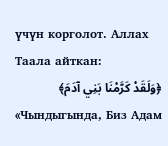үчүн корголот. Аллах Таала айткан:
﴿وَلَقَدْ كَرَّمْنَا بَنِي آدَمَ﴾
«Чындыгында, Биз Адам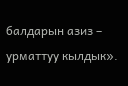балдарын азиз – урматтуу кылдык».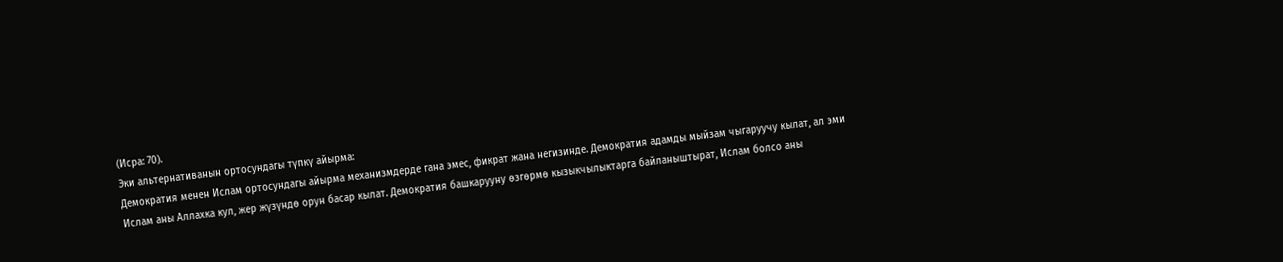(Исра: 70).
Эки альтернативанын ортосундагы түпкү айырма:
Демократия менен Ислам ортосундагы айырма механизмдерде гана эмес, фикрат жана негизинде. Демократия адамды мыйзам чыгаруучу кылат, ал эми Ислам аны Аллахка кул, жер жүзүндө орун басар кылат. Демократия башкарууну өзгөрмө кызыкчылыктарга байланыштырат, Ислам болсо аны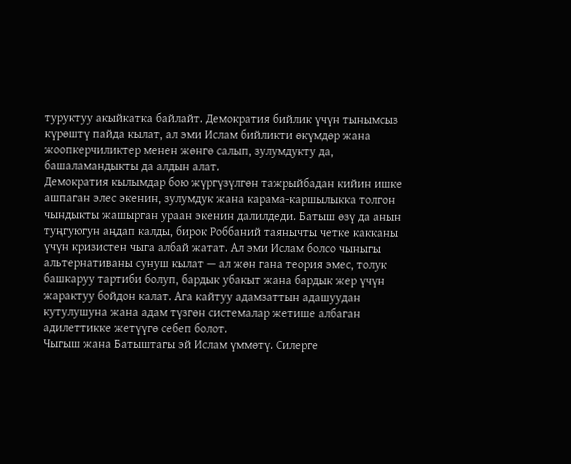туруктуу акыйкатка байлайт. Демократия бийлик үчүн тынымсыз күрөштү пайда кылат, ал эми Ислам бийликти өкүмдөр жана жоопкерчиликтер менен жөнгө салып, зулумдукту да, башаламандыкты да алдын алат.
Демократия кылымдар бою жүргүзүлгөн тажрыйбадан кийин ишке ашпаган элес экенин, зулумдук жана карама-каршылыкка толгон чындыкты жашырган ураан экенин далилдеди. Батыш өзү да анын туңгуюгун аңдап калды, бирок Роббаний таянычты четке какканы үчүн кризистен чыга албай жатат. Ал эми Ислам болсо чыныгы альтернативаны сунуш кылат — ал жөн гана теория эмес, толук башкаруу тартиби болуп, бардык убакыт жана бардык жер үчүн жарактуу бойдон калат. Ага кайтуу адамзаттын адашуудан кутулушуна жана адам түзгөн системалар жетише албаган адилеттикке жетүүгө себеп болот.
Чыгыш жана Батыштагы эй Ислам үммөтү. Силерге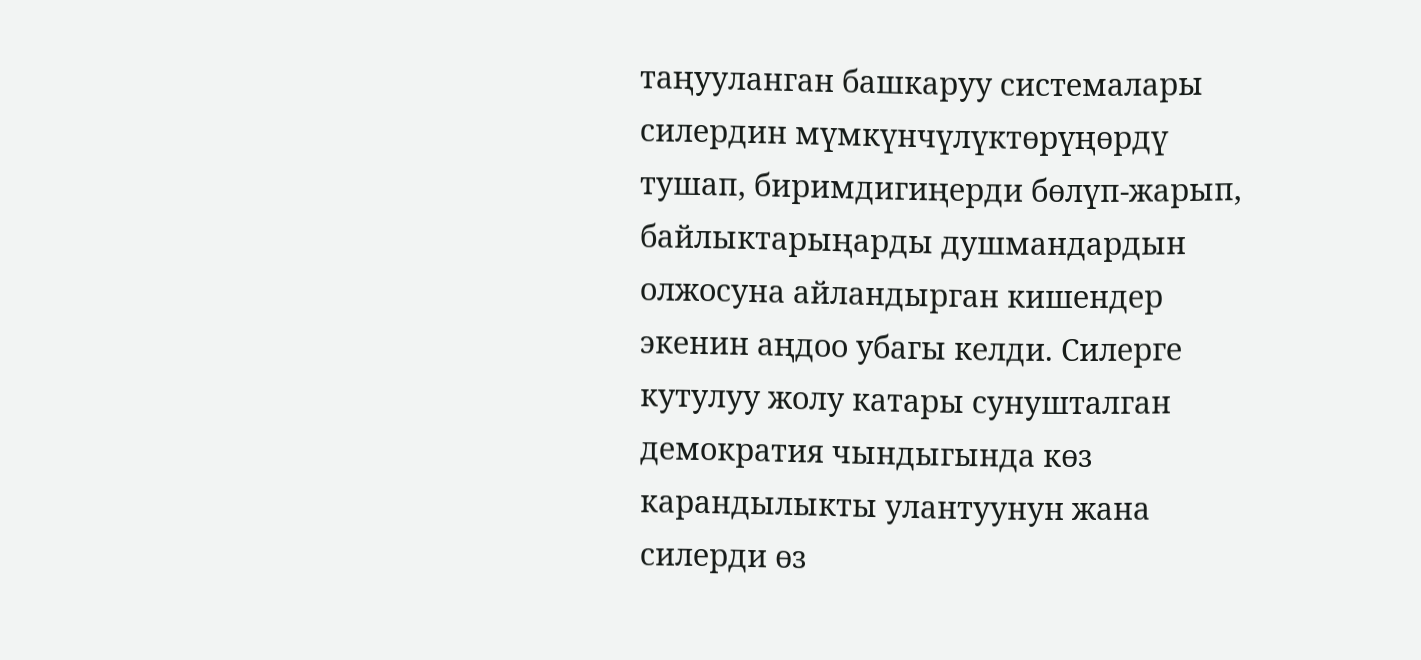таңууланган башкаруу системалары силердин мүмкүнчүлүктөрүңөрдү тушап, биримдигиңерди бөлүп-жарып, байлыктарыңарды душмандардын олжосуна айландырган кишендер экенин аңдоо убагы келди. Силерге кутулуу жолу катары сунушталган демократия чындыгында көз карандылыкты улантуунун жана силерди өз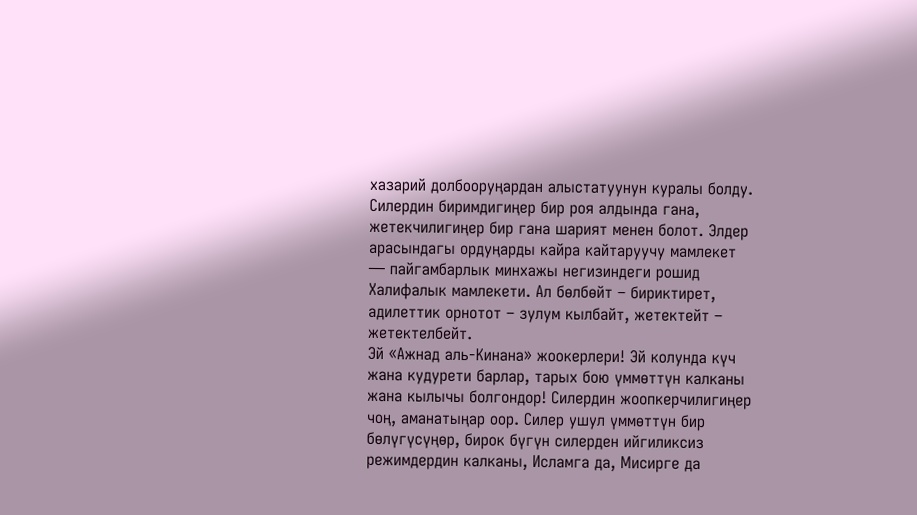хазарий долбооруңардан алыстатуунун куралы болду. Силердин биримдигиңер бир роя алдында гана, жетекчилигиңер бир гана шарият менен болот. Элдер арасындагы ордуңарды кайра кайтаруучу мамлекет — пайгамбарлык минхажы негизиндеги рошид Халифалык мамлекети. Ал бөлбөйт – бириктирет, адилеттик орнотот – зулум кылбайт, жетектейт – жетектелбейт.
Эй «Ажнад аль-Кинана» жоокерлери! Эй колунда күч жана кудурети барлар, тарых бою үммөттүн калканы жана кылычы болгондор! Силердин жоопкерчилигиңер чоң, аманатыңар оор. Силер ушул үммөттүн бир бөлүгүсүңөр, бирок бүгүн силерден ийгиликсиз режимдердин калканы, Исламга да, Мисирге да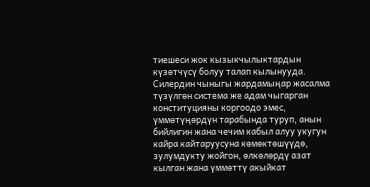тиешеси жок кызыкчылыктардын күзөтчүсү болуу талап кылынууда. Силердин чыныгы жардамыңар жасалма түзүлгөн система же адам чыгарган конституцияны коргоодо эмес, үммөтүңөрдүн тарабында туруп, анын бийлигин жана чечим кабыл алуу укугун кайра кайтаруусуна көмөктөшүүдө, зулумдукту жойгон, өлкөлөрдү азат кылган жана үммөттү акыйкат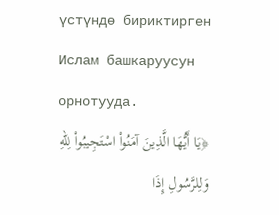үстүндө бириктирген Ислам башкаруусун орнотууда.
﴿يَا أَيُّهَا الَّذِينَ آمَنُواْ اسْتَجِيبُواْ لِلّهِ وَلِلرَّسُولِ إِذَا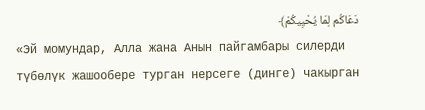دَعَاكُم لِمَا يُحْيِيكُمْ﴾
«Эй момундар, Алла жана Анын пайгамбары силерди түбөлүк жашообере турган нерсеге (динге) чакырган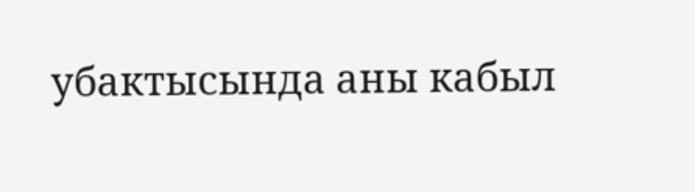убактысында аны кабыл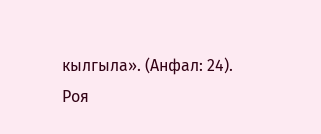кылгыла». (Анфал: 24).
Роя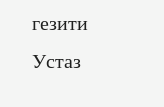гезити
Устаз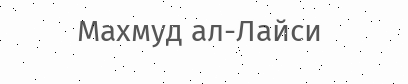Махмуд ал-Лайси